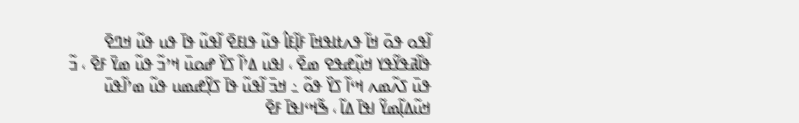ߊ߬ߟߋ ߟߋ߫ ߞߊ߬ ߟߍߙߊߟߞߊ߫ ߓߊ߲߬ߓߊ߮ ߟߎ߬ ߟߊߓߐ߫ ߊ߬ߟߎ߬ ߟߊ߫ ߟߎ ߟߎ߬ ߞߣߐ߫ ߟߊ߬ߥߟߌ߬ߟߌ ߞߎ߲߬ߝߟߐ ߘߐ߫ ، ߊߟߎ ߡߴߊ߬ ߖߌ߰ ߝߋߎ߫ ߞߴߏ߬ ߟߎ߬ ߘߌ߫ ߓߐ߫ ، ߏ߬ ߟߎ߫ ߖߍ߬ߘߍ ߞߵߊ߬ ߖߌ߰ ߟߋ߬ ߸ ߞߏ߫ ߊ߬ߟߎ߬ ߟߊ߫ ߖߌ߲߬ߝߘߎ ߟߎ߬ ߘߴߊ߬ߟߎ߫ ߞߎ߬ߡߊ߲߬ߘߌ߬ ߊߟߊ߫ ߡߊ߬ ، ߒ߬ߞߵߊߟߊ߫ ߓߐ߫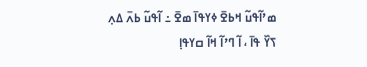ߘߴߊ߬ߟߎ߬ ߞߕߐ߫ ߦߌߟߊ߫ ߘߐ߫ ߸ ߊ߬ߟߎ߬ ߕߍ߫ ߡߍ߲ ߖߌ߰ ߟߊ߫ ، ߊ߬ ߣߴߊ߬ ߞߊ߬ ߛߌߟߊ߲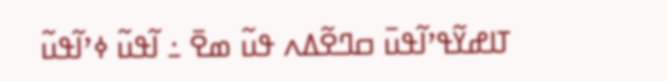ߠߊߝߌ߬ߟߴߊ߬ߟߎ߫ ߛߣߐ߬ߡߍ ߟߎ߬ ߘߐ߫ ߸ ߊ߬ߟߎ߬ ߦߴߊ߬ߟߎ߬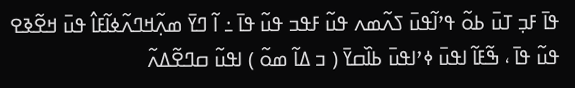ߟߊ߫ ߓߏ߲ ߠߎ߫ ߕߋ߬ ߟߴߊ߬ߟߎ߫ ߖߍ߬ߘߍ ߟߎ߬ ߓߟߏ ߟߎ߬ ߟߊ߫ ߸ ߊ߬ ߣߌ߫ ߘߍ߲߬ߞߣߍ߬ߦߊ߬ߓߊ߮ ߟߎ߫ ߞߐ߬ߢߐ ߟߎ߬ ߟߊ߫ ، ߒ߬ߓߊ߬ ߊߟߎ߫ ߦߴߊߟߎ߫ ߕߊ߰ߛߌ߫ ( ߏ ߡߊ߬ ߘߋ߬ ) ߊߟߎ߬ ߛߣߐ߬ߡߍ߬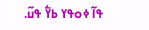ߟߊ߬ ߦߋߟߌ ߕߌ߱ ߟߎ߬.